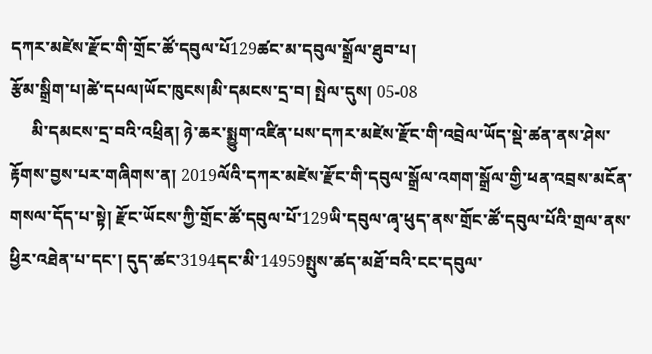དཀར་མཛེས་རྫོང་གི་གྲོང་ཚོ་དབུལ་པོ129ཚང་མ་དབུལ་སྒྲོལ་ཐུབ་པ།
རྩོམ་སྒྲིག་པ།ཚེ་དཔལ།ཡོང་ཁུངས།མི་དམངས་དྲ་བ། སྤེལ་དུས། 05-08
     མི་དམངས་དྲ་བའི་འཕྲིན། ཉེ་ཆར་སྨྱུག་འཛིན་པས་དཀར་མཛེས་རྫོང་གི་འབྲེལ་ཡོད་སྡེ་ཚན་ནས་ཤེས་རྟོགས་བྱས་པར་གཞིགས་ན། 2019ལོའི་དཀར་མཛེས་རྫོང་གི་དབུལ་སྒྲོལ་འགག་སྒྲོལ་གྱི་ཕན་འབྲས་མངོན་གསལ་དོད་པ་སྟེ། རྫོང་ཡོངས་ཀྱི་གྲོང་ཚོ་དབུལ་པོ་129ཡི་དབུལ་ཞྭ་ཕུད་ནས་གྲོང་ཚོ་དབུལ་པོའི་གྲལ་ནས་ཕྱིར་འཐེན་པ་དང་། དུད་ཚང་3194དང་མི་14959སྤུས་ཚད་མཐོ་བའི་ངང་དབུལ་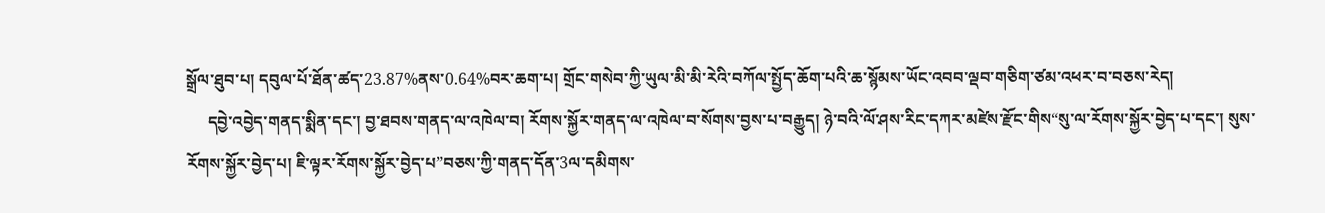སྒྲོལ་ཐུབ་པ། དབུལ་པོ་ཐོན་ཚད་23.87%ནས་0.64%བར་ཆག་པ། གྲོང་གསེབ་ཀྱི་ཡུལ་མི་མི་རེའི་བཀོལ་སྤྱོད་ཆོག་པའི་ཆ་སྙོམས་ཡོང་འབབ་ལྡབ་གཅིག་ཙམ་འཕར་བ་བཅས་རེད།
     དབྱེ་འབྱེད་གནད་སྨིན་དང་། བྱ་ཐབས་གནད་ལ་འཁེལ་བ། རོགས་སྐྱོར་གནད་ལ་འཁེལ་བ་སོགས་བྱས་པ་བརྒྱུད། ཉེ་བའི་ལོ་ཤས་རིང་དཀར་མཛེས་རྫོང་གིས“སུ་ལ་རོགས་སྐྱོར་བྱེད་པ་དང་། སུས་རོགས་སྐྱོར་བྱེད་པ། ཇི་ལྟར་རོགས་སྐྱོར་བྱེད་པ”བཅས་ཀྱི་གནད་དོན་3ལ་དམིགས་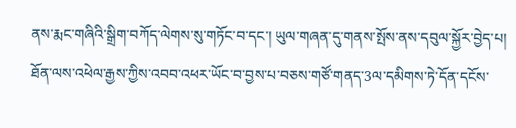ནས་རྨང་གཞིའི་སྒྲིག་བཀོད་ལེགས་སུ་གཏོང་བ་དང་། ཡུལ་གཞན་དུ་གནས་སྤོས་ནས་དབུལ་སྐྱོར་བྱེད་པ། ཐོན་ལས་འཕེལ་རྒྱས་ཀྱིས་འབབ་འཕར་ཡོང་བ་བྱས་པ་བཅས་གཙོ་གནད་3ལ་དམིགས་ཏེ་དོན་དངོས་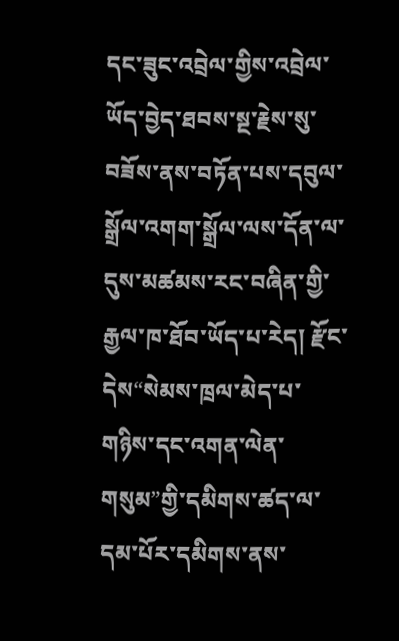དང་ཟུང་འབྲེལ་གྱིས་འབྲེལ་ཡོད་བྱེད་ཐབས་སྔ་རྗེས་སུ་བཟོས་ནས་བཏོན་པས་དབུལ་སྒྲོལ་འགག་སྒྲོལ་ལས་དོན་ལ་དུས་མཚམས་རང་བཞིན་གྱི་རྒྱལ་ཁ་ཐོབ་ཡོད་པ་རེད། རྫོང་དེས“སེམས་ཁྲལ་མེད་པ་གཉིས་དང་འགན་ལེན་གསུམ”གྱི་དམིགས་ཚད་ལ་དམ་པོར་དམིགས་ནས་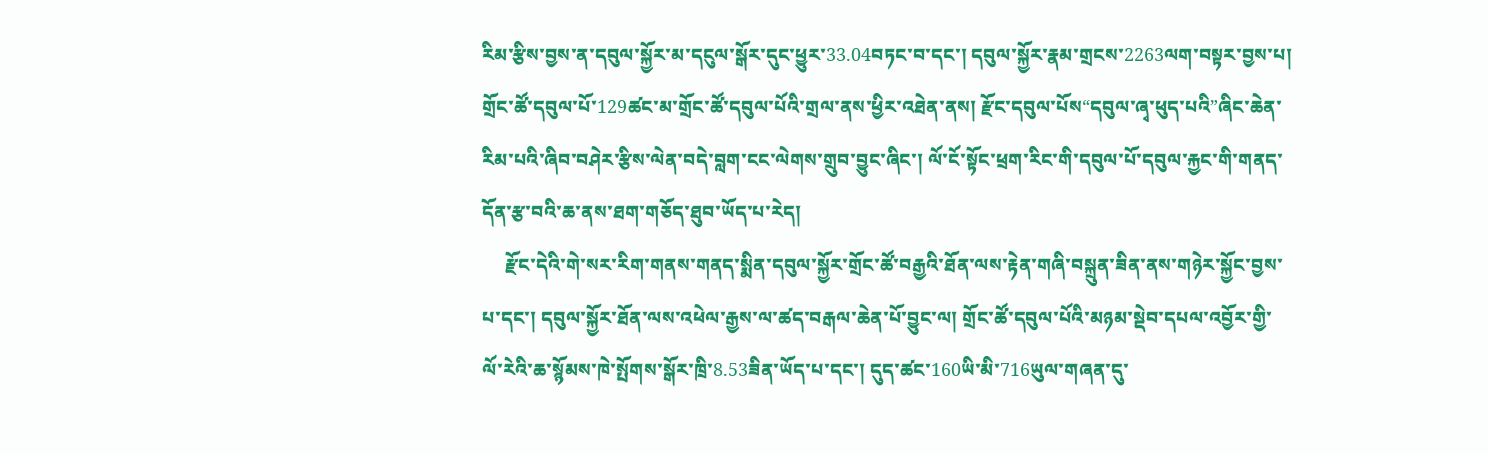རིམ་རྩིས་བྱས་ན་དབུལ་སྐྱོར་མ་དངུལ་སྒོར་དུང་ཕྱུར་33.04བཏང་བ་དང་། དབུལ་སྐྱོར་རྣམ་གྲངས་2263ལག་བསྟར་བྱས་པ། གྲོང་ཚོ་དབུལ་པོ་129ཚང་མ་གྲོང་ཚོ་དབུལ་པོའི་གྲལ་ནས་ཕྱིར་འཐེན་ནས། རྫོང་དབུལ་པོས“དབུལ་ཞྭ་ཕུད་པའི”ཞིང་ཆེན་རིམ་པའི་ཞིབ་བཤེར་རྩིས་ལེན་བདེ་བླག་ངང་ལེགས་གྲུབ་བྱུང་ཞིང་། ལོ་ངོ་སྟོང་ཕྲག་རིང་གི་དབུལ་པོ་དབུལ་རྐྱང་གི་གནད་དོན་རྩ་བའི་ཆ་ནས་ཐག་གཅོད་ཐུབ་ཡོད་པ་རེད།
     རྫོང་དེའི་གེ་སར་རིག་གནས་གནད་སྨིན་དབུལ་སྐྱོར་གྲོང་ཚོ་བརྒྱའི་ཐོན་ལས་རྟེན་གཞི་བསྐྲུན་ཟིན་ནས་གཉེར་སྐྱོང་བྱས་པ་དང་། དབུལ་སྐྱོར་ཐོན་ལས་འཕེལ་རྒྱས་ལ་ཚད་བརྒལ་ཆེན་པོ་བྱུང་ལ། གྲོང་ཚོ་དབུལ་པོའི་མཉམ་སྡེབ་དཔལ་འབྱོར་གྱི་ལོ་རེའི་ཆ་སྙོམས་ཁེ་སྤོགས་སྒོར་ཁྲི་8.53ཟིན་ཡོད་པ་དང་། དུད་ཚང་160ཡི་མི་716ཡུལ་གཞན་དུ་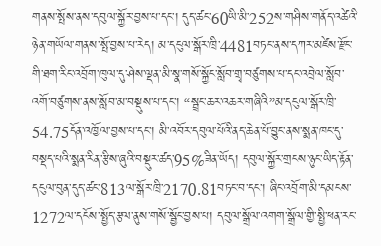གནས་སྤོས་ནས་དབུལ་སྐྱོར་བྱས་པ་དང་། དུད་ཚང་60ཡི་མི་252ས་གཤིས་གནོད་འཚེའི་ཉེན་གཡོལ་གནས་སྤོ་བྱས་པ་རེད། མ་དངུལ་སྒོར་ཁྲི་4481བཏང་ནས་དཀར་མཛེས་རྫོང་གི་ཐག་རིང་འབྲོག་ཁུལ་དུ་ཤེས་ལྡན་མི་སྣ་གསོ་སྐྱོང་སློབ་གྲྭ་བཙུགས་པ་དང་འབྲེལ་སློབ་འགོ་བཙུགས་ནས་སློབ་མ་བསྡུས་པ་དང་། “སྦྲང་ཆར་འཆར་གཞིའི”མ་དངུལ་སྒོར་ཁྲི་54.75དོན་འཁྱོལ་བྱས་པ་དང་། མི་འབོར་དབུལ་པོའི་ནད་ཆེན་པོ་བྱུང་ནས་སྨན་ཁང་དུ་བསྡད་པའི་སྨན་རིན་རྩིས་ཞུའི་བསྡུར་ཚད་95%ཟིན་ཡོད། དབུལ་སྐྱོར་གྲངས་ཉུང་ཡིད་རྟོན་དངུལ་བུན་དུད་ཚང་813ལ་སྒོར་ཁྲི་2170.81བཏང་བ་དང་། ཞིང་འབྲོག་མི་དམངས་1272ལ་དངོས་སྤྱོད་རྩལ་ནུས་གསོ་སྦྱོང་བྱས་པ། དབུལ་སྒྲོལ་འགག་སྒྲོལ་གྱི་སྤྱི་ཕན་རང་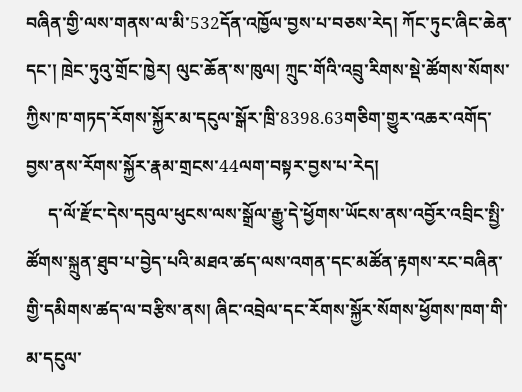བཞིན་གྱི་ལས་གནས་ལ་མི་532དོན་འཁྱོལ་བྱས་པ་བཅས་རེད། ཀོང་ཏུང་ཞིང་ཆེན་དང་། ཁྲེང་ཏུའུ་གྲོང་ཁྱེར། ལུང་ཆོན་ས་ཁུལ། ཀྲུང་གོའི་འབྲུ་རིགས་སྡེ་ཚོགས་སོགས་ཀྱིས་ཁ་གཏད་རོགས་སྐྱོར་མ་དངུལ་སྒོར་ཁྲི་8398.63གཅིག་གྱུར་འཆར་འགོད་བྱས་ནས་རོགས་སྐྱོར་རྣམ་གྲངས་44ལག་བསྟར་བྱས་པ་རེད།
     ད་ལོ་རྫོང་དེས་དབུལ་ཕུངས་ལས་སྒྲོལ་རྒྱུ་དེ་ཕྱོགས་ཡོངས་ནས་འབྱོར་འབྲིང་སྤྱི་ཚོགས་སྐྲུན་ཐུབ་པ་བྱེད་པའི་མཐའ་ཚད་ལས་འགན་དང་མཚོན་རྟགས་རང་བཞིན་གྱི་དམིགས་ཚད་ལ་བརྩིས་ནས། ཞིང་འབྲེལ་དང་རོགས་སྐྱོར་སོགས་ཕྱོགས་ཁག་གི་མ་དངུལ་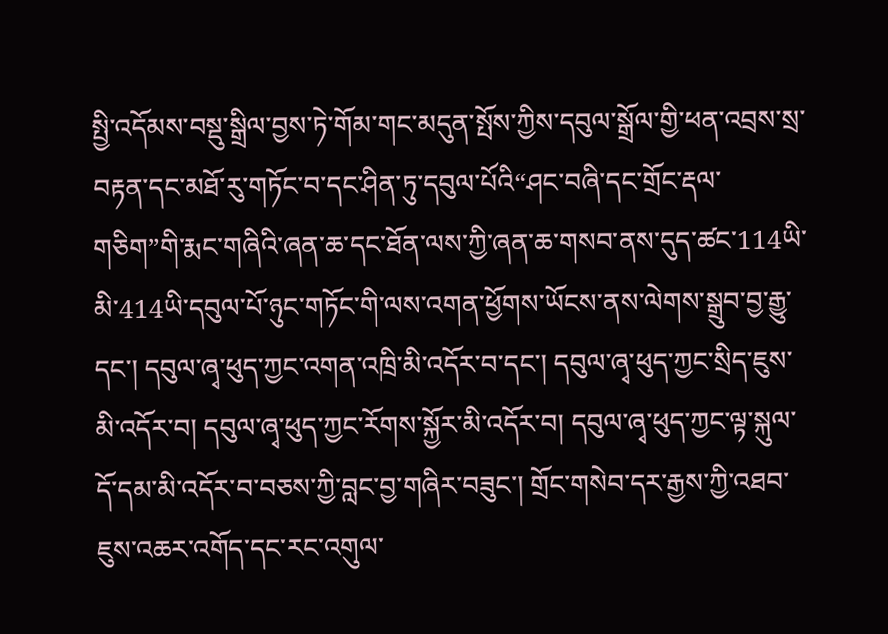སྤྱི་འདོམས་བསྡུ་སྒྲིལ་བྱས་ཏེ་གོམ་གང་མདུན་སྤོས་ཀྱིས་དབུལ་སྒྲོལ་གྱི་ཕན་འབྲས་སྲ་བརྟན་དང་མཐོ་རུ་གཏོང་བ་དང་ཤིན་ཏུ་དབུལ་པོའི“ཤང་བཞི་དང་གྲོང་རྡལ་གཅིག”གི་རྨང་གཞིའི་ཞན་ཆ་དང་ཐོན་ལས་ཀྱི་ཞན་ཆ་གསབ་ནས་དུད་ཚང་114ཡི་མི་414ཡི་དབུལ་པོ་ཉུང་གཏོང་གི་ལས་འགན་ཕྱོགས་ཡོངས་ནས་ལེགས་སྒྲུབ་བྱ་རྒྱུ་དང་། དབུལ་ཞྭ་ཕུད་ཀྱང་འགན་འཁྲི་མི་འདོར་བ་དང་། དབུལ་ཞྭ་ཕུད་ཀྱང་སྲིད་ཇུས་མི་འདོར་བ། དབུལ་ཞྭ་ཕུད་ཀྱང་རོགས་སྐྱོར་མི་འདོར་བ། དབུལ་ཞྭ་ཕུད་ཀྱང་ལྟ་སྐུལ་དོ་དམ་མི་འདོར་བ་བཅས་ཀྱི་བླང་བྱ་གཞིར་བཟུང་། གྲོང་གསེབ་དར་རྒྱས་ཀྱི་འཐབ་ཇུས་འཆར་འགོད་དང་རང་འགུལ་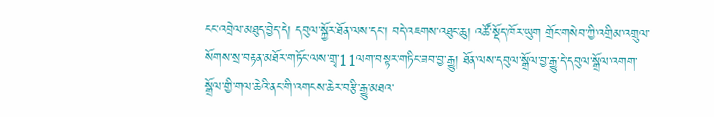ངང་འབྲེལ་མཐུད་བྱེད་དེ། དབུལ་སྐྱོར་ཐོན་ལས་དང་། བདེ་འཇགས་འཐུང་ཆུ། འཚོ་སྡོད་ཁོར་ཡུག གྲོང་གསེབ་ཀྱི་འགྲིམ་འགྲུལ་སོགས་སྲ་བརྟན་མཐོར་གཏོང་ལས་གྲྭ་11ལག་བསྟར་གཏིང་ཟབ་བྱ་རྒྱུ། ཐོན་ལས་དབུལ་སྒྲོལ་བྱ་རྒྱུ་དེ་དབུལ་སྒྲོལ་འགག་སྒྲོལ་གྱི་གལ་ཆེའི་ནང་གི་འགངས་ཆེར་བརྩི་རྒྱུ་མཐའ་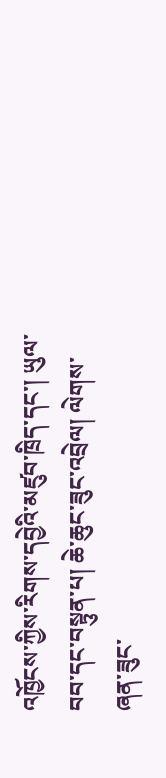འཁྱོངས་ཀྱིས་རིགས་དབྱེའི་མཛུབ་ཁྲིད་དང་། ཡུལ་བབ་དང་བསྟུན་པ། ཆེ་ཆུང་ཟུང་འབྲེལ། ལེགས་ཞན་ཟུང་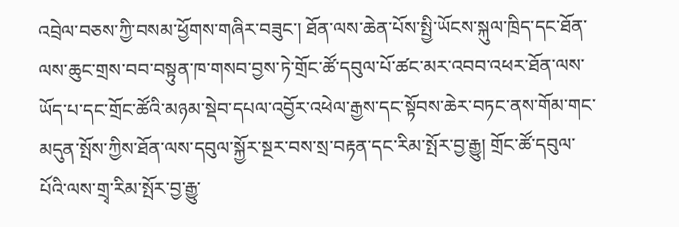འབྲེལ་བཅས་ཀྱི་བསམ་ཕྱོགས་གཞིར་བཟུང་། ཐོན་ལས་ཆེན་པོས་སྤྱི་ཡོངས་སྐུལ་ཁྲིད་དང་ཐོན་ལས་ཆུང་གྲས་བབ་བསྟུན་ཁ་གསབ་བྱས་ཏེ་གྲོང་ཚོ་དབུལ་པོ་ཚང་མར་འབབ་འཕར་ཐོན་ལས་ཡོད་པ་དང་གྲོང་ཚོའི་མཉམ་སྡེབ་དཔལ་འབྱོར་འཕེལ་རྒྱས་དང་སྟོབས་ཆེར་བཏང་ནས་གོམ་གང་མདུན་སྤོས་ཀྱིས་ཐོན་ལས་དབུལ་སྐྱོར་སྔར་བས་སྲ་བརྟན་དང་རིམ་སྤོར་བྱ་རྒྱུ། གྲོང་ཚོ་དབུལ་པོའི་ལས་གྲྭ་རིམ་སྤོར་བྱ་རྒྱུ་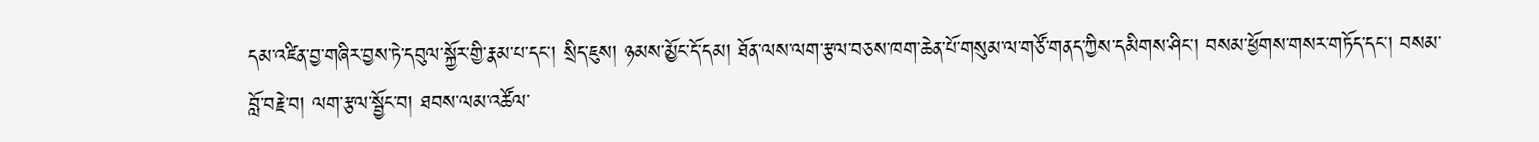དམ་འཛིན་བྱ་གཞིར་བྱས་ཏེ་དབུལ་སྐྱོར་གྱི་རྣམ་པ་དང་། སྲིད་ཇུས། ཉམས་མྱོང་དོ་དམ། ཐོན་ལས་ལག་རྩལ་བཅས་ཁག་ཆེན་པོ་གསུམ་ལ་གཙོ་གནད་ཀྱིས་དམིགས་ཤིང་། བསམ་ཕྱོགས་གསར་གཏོད་དང་། བསམ་བློ་བརྗེ་བ། ལག་རྩལ་སྦྱོང་བ། ཐབས་ལམ་འཚོལ་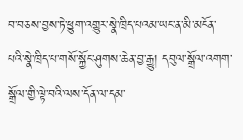བ་བཅས་བྱས་ཏེ་ཕྱུག་འགྱུར་སྣེ་ཁྲིད་པའམ་ཡང་ན་མི་མངོན་པའི་སྣེ་ཁྲིད་པ་གསོ་སྐྱོང་ཤུགས་ཆེན་བྱ་རྒྱུ། དབུལ་སྒྲོལ་འགག་སྒྲོལ་གྱི་ལྟེ་བའི་ལས་དོན་ལ་དམ་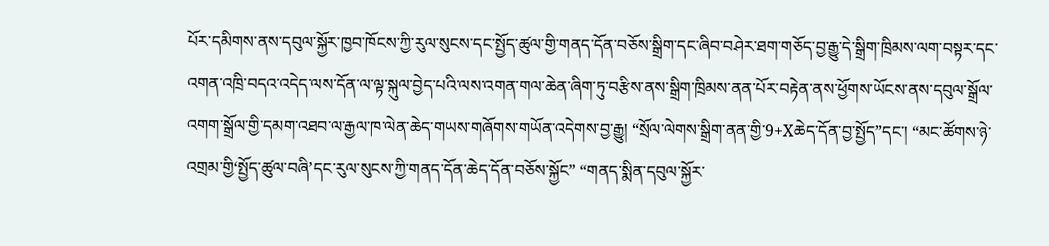པོར་དམིགས་ནས་དབུལ་སྐྱོར་ཁྱབ་ཁོངས་ཀྱི་རུལ་སུངས་དང་སྤྱོད་ཚུལ་གྱི་གནད་དོན་བཅོས་སྒྲིག་དང་ཞིབ་བཤེར་ཐག་གཅོད་བྱ་རྒྱུ་དེ་སྒྲིག་ཁྲིམས་ལག་བསྟར་དང་འགན་འཁྲི་བདའ་འདེད་ལས་དོན་ལ་ལྟ་སྐུལ་བྱེད་པའི་ལས་འགན་གལ་ཆེན་ཞིག་ཏུ་བརྩིས་ནས་སྒྲིག་ཁྲིམས་ནན་པོར་བརྟེན་ནས་ཕྱོགས་ཡོངས་ནས་དབུལ་སྒྲོལ་འགག་སྒྲོལ་གྱི་དམག་འཐབ་ལ་རྒྱལ་ཁ་ལེན་ཆེད་གཡས་གཞོགས་གཡོན་འདེགས་བྱ་རྒྱུ། “སྲོལ་ལེགས་སྒྲིག་ནན་གྱི་9+Xཆེད་དོན་བྱ་སྤྱོད”དང་། “མང་ཚོགས་ཉེ་འགྲམ་གྱི‘སྤྱོད་ཚུལ་བཞི’དང་རུལ་སུངས་ཀྱི་གནད་དོན་ཆེད་དོན་བཅོས་སྐྱོང” “གནད་སྨིན་དབུལ་སྐྱོར་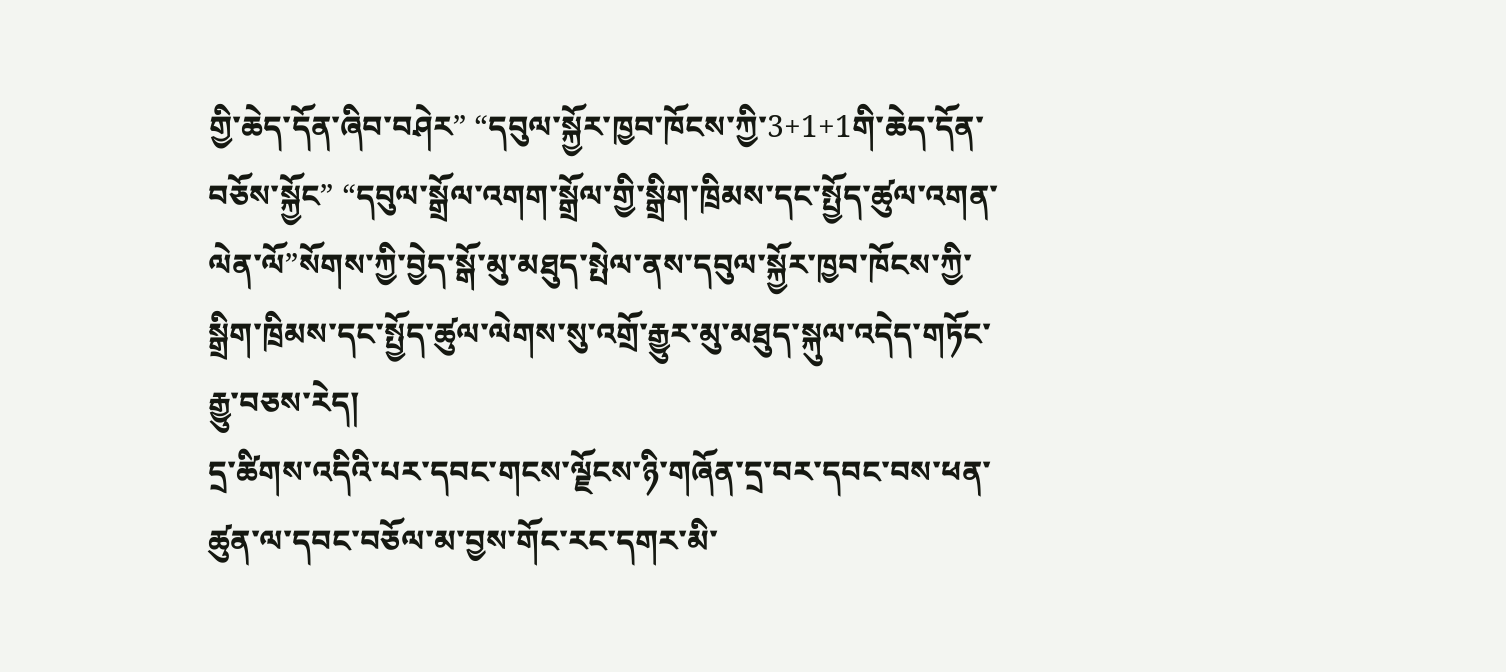གྱི་ཆེད་དོན་ཞིབ་བཤེར” “དབུལ་སྐྱོར་ཁྱབ་ཁོངས་ཀྱི་3+1+1གི་ཆེད་དོན་བཅོས་སྐྱོང” “དབུལ་སྒྲོལ་འགག་སྒྲོལ་གྱི་སྒྲིག་ཁྲིམས་དང་སྤྱོད་ཚུལ་འགན་ལེན་ལོ”སོགས་ཀྱི་བྱེད་སྒོ་མུ་མཐུད་སྤེལ་ནས་དབུལ་སྐྱོར་ཁྱབ་ཁོངས་ཀྱི་སྒྲིག་ཁྲིམས་དང་སྤྱོད་ཚུལ་ལེགས་སུ་འགྲོ་རྒྱུར་མུ་མཐུད་སྐུལ་འདེད་གཏོང་རྒྱུ་བཅས་རེད།
དྲ་ཚིགས་འདིའི་པར་དབང་གངས་ལྗོངས་ཉི་གཞོན་དྲ་བར་དབང་བས་ཕན་ཚུན་ལ་དབང་བཅོལ་མ་བྱས་གོང་རང་དགར་མི་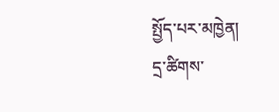སྤྱོད་པར་མཁྱེན།
དྲ་ཚིགས་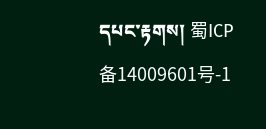དཔང་རྟགས། 蜀ICP备14009601号-1